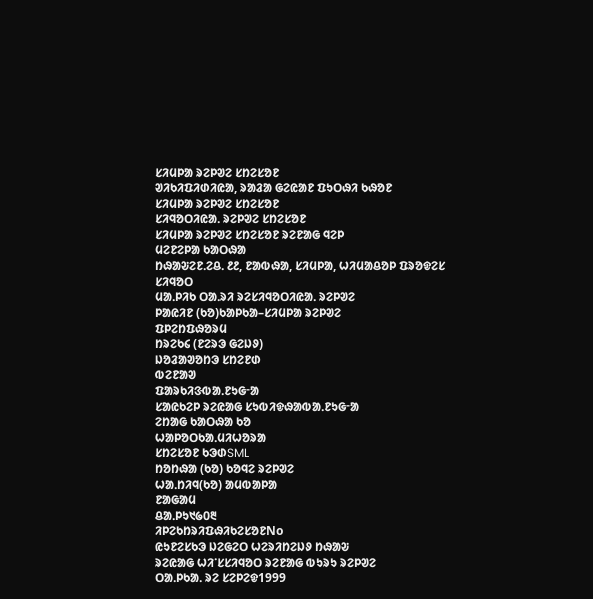ᱥᱤᱢᱞᱟ ᱨᱮᱞᱣᱮ ᱥᱴᱮᱥᱚᱱ
ᱣᱤᱠᱤᱯᱤᱰᱤᱭᱟ, ᱨᱟᱲᱟ ᱜᱮᱭᱟᱱ ᱯᱩᱛᱷᱤ ᱠᱷᱚᱱ
ᱥᱤᱢᱞᱟ ᱨᱮᱞᱣᱮ ᱥᱴᱮᱥᱚᱱ
ᱥᱤᱧᱚᱛᱤᱭᱟᱹ ᱨᱮᱞᱣᱮ ᱥᱴᱮᱥᱚᱱ
ᱥᱤᱢᱞᱟ ᱨᱮᱞᱣᱮ ᱥᱴᱮᱥᱚᱱ ᱨᱮᱱᱟᱜ ᱧᱮᱞ
ᱢᱮᱱᱮᱞᱟ ᱠᱟᱛᱷᱟ
ᱴᱷᱟᱶᱮᱱᱹᱮᱪᱹ ᱒᱒, ᱱᱟᱵᱷᱟ, ᱥᱤᱢᱞᱟ, ᱦᱤᱢᱟᱪᱚᱞ ᱯᱨᱚᱫᱮᱥ
ᱥᱤᱧᱚᱛ
ᱢᱟᱹᱞᱤᱠ ᱛᱟᱹᱨᱤ ᱨᱮᱥᱤᱧᱚᱛᱤᱭᱟᱹ ᱨᱮᱞᱣᱮ
ᱞᱟᱭᱤᱱ (ᱠᱚ)ᱠᱟᱞᱠᱟ–ᱥᱤᱢᱞᱟ ᱨᱮᱞᱣᱮ
ᱯᱞᱮᱴᱯᱷᱚᱨᱢ
ᱴᱨᱮᱠ᱔ (ᱱᱮᱨᱳ ᱜᱮᱡᱽ)
ᱡᱚᱲᱟᱣᱚᱴᱳ ᱥᱴᱮᱱᱰ
ᱵᱮᱱᱟᱣ
ᱯᱟᱨᱠᱤᱝᱵᱟᱹᱱᱩᱜᱼᱟ
ᱥᱟᱭᱠᱮᱞ ᱨᱮᱭᱟᱜ ᱥᱩᱵᱤᱫᱷᱟᱵᱟᱹᱱᱩᱜᱼᱟ
ᱮᱴᱟᱜ ᱠᱟᱛᱷᱟ ᱠᱚ
ᱦᱟᱞᱚᱛᱠᱟᱹᱢᱤᱦᱚᱨᱟ
ᱥᱴᱮᱥᱚᱱ ᱠᱳᱰSML
ᱴᱚᱴᱷᱟ (ᱠᱚ) ᱠᱚᱧᱮ ᱨᱮᱞᱣᱮ
ᱦᱟᱹᱴᱤᱧ(ᱠᱚ) ᱟᱢᱵᱟᱞᱟ
ᱱᱟᱜᱟᱢ
ᱪᱟᱹᱞᱩ᱑᱙᱐᱓
ᱤᱞᱮᱠᱴᱨᱤᱯᱷᱤᱠᱮᱥᱚᱱNo
ᱭᱩᱱᱮᱥᱠᱳ ᱡᱮᱜᱮᱛ ᱦᱮᱨᱤᱴᱮᱡᱽ ᱴᱷᱟᱶ
ᱨᱮᱭᱟᱜ ᱦᱤᱸᱥᱥᱤᱧᱚᱛ ᱨᱮᱱᱟᱜ ᱵᱩᱨᱩ ᱨᱮᱞᱣᱮ
ᱛᱟᱹᱞᱠᱟᱹ ᱨᱮ ᱥᱮᱞᱮᱫ1999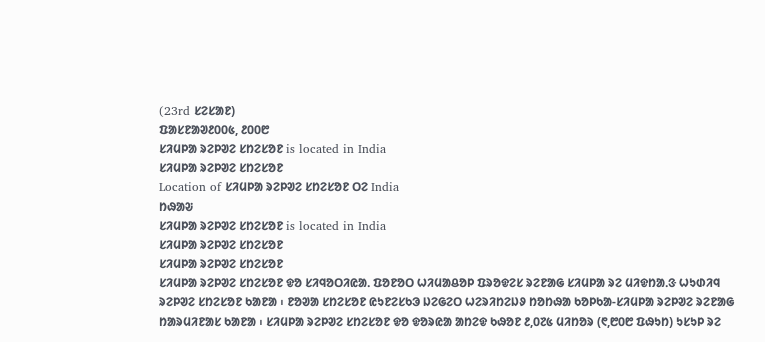(23rd ᱥᱮᱥᱟᱱ)
ᱯᱟᱥᱱᱟᱣ᱒᱐᱐᱕, ᱒᱐᱐᱘
ᱥᱤᱢᱞᱟ ᱨᱮᱞᱣᱮ ᱥᱴᱮᱥᱚᱱ is located in India
ᱥᱤᱢᱞᱟ ᱨᱮᱞᱣᱮ ᱥᱴᱮᱥᱚᱱ
Location of ᱥᱤᱢᱞᱟ ᱨᱮᱞᱣᱮ ᱥᱴᱮᱥᱚᱱ ᱛᱮ India
ᱴᱷᱟᱶ
ᱥᱤᱢᱞᱟ ᱨᱮᱞᱣᱮ ᱥᱴᱮᱥᱚᱱ is located in India
ᱥᱤᱢᱞᱟ ᱨᱮᱞᱣᱮ ᱥᱴᱮᱥᱚᱱ
ᱥᱤᱢᱞᱟ ᱨᱮᱞᱣᱮ ᱥᱴᱮᱥᱚᱱ
ᱥᱤᱢᱞᱟ ᱨᱮᱞᱣᱮ ᱥᱴᱮᱥᱚᱱ ᱫᱚ ᱥᱤᱧᱚᱛᱤᱭᱟᱹ ᱯᱚᱱᱚᱛ ᱦᱤᱢᱟᱪᱚᱞ ᱯᱨᱚᱫᱮᱥ ᱨᱮᱱᱟᱜ ᱥᱤᱢᱞᱟ ᱨᱮ ᱢᱤᱫᱴᱟᱹᱝ ᱦᱩᱰᱤᱧ ᱨᱮᱞᱣᱮ ᱥᱴᱮᱥᱚᱱ ᱠᱟᱱᱟ ᱾ ᱱᱚᱣᱟ ᱥᱴᱮᱥᱚᱱ ᱭᱩᱱᱮᱥᱠᱳ ᱡᱮᱜᱮᱛ ᱦᱮᱨᱤᱴᱮᱡᱽ ᱴᱚᱴᱷᱟ ᱠᱚᱞᱠᱟ-ᱥᱤᱢᱞᱟ ᱨᱮᱞᱣᱮ ᱨᱮᱱᱟᱜ ᱴᱟᱨᱢᱤᱱᱟᱥ ᱠᱟᱱᱟ ᱾ ᱥᱤᱢᱞᱟ ᱨᱮᱞᱣᱮ ᱥᱴᱮᱥᱚᱱ ᱫᱚ ᱫᱚᱨᱭᱟ ᱟᱴᱮᱫ ᱠᱷᱚᱱ ᱒,᱐᱗᱕ ᱢᱤᱴᱚᱨ (᱖,᱘᱐᱘ ᱯᱷᱩᱴ) ᱩᱥᱩᱞ ᱨᱮ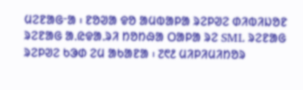ᱢᱮᱱᱟᱜᱼᱟ ᱾ ᱱᱚᱣᱟ ᱫᱚ ᱟᱢᱵᱟᱞᱟ ᱨᱮᱞᱣᱮ ᱰᱤᱵᱤᱡᱚᱱ ᱨᱮᱱᱟᱜ ᱟᱹᱭᱫᱟᱹᱨᱤ ᱴᱚᱴᱷᱟ ᱛᱟᱞᱟ ᱨᱮ SML ᱨᱮᱱᱟᱜ ᱨᱮᱞᱣᱮ ᱠᱳᱰ ᱮᱢ ᱟᱠᱟᱱᱟ ᱾ ᱗᱖᱒ ᱢᱤᱞᱤᱢᱤᱴᱚᱨ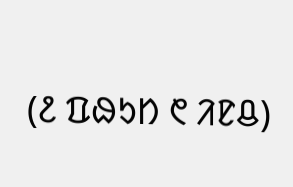(᱒ ᱯᱷᱩᱴ ᱖ ᱤᱱᱪ)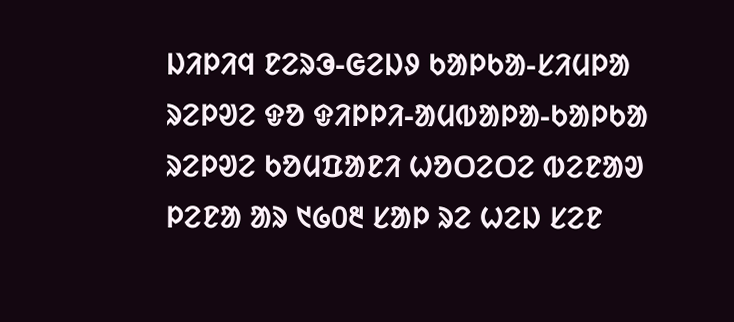ᱡᱤᱞᱤᱧ ᱱᱮᱨᱳ-ᱜᱮᱡᱽ ᱠᱟᱞᱠᱟ-ᱥᱤᱢᱞᱟ ᱨᱮᱞᱣᱮ ᱫᱚ ᱫᱤᱞᱞᱤ-ᱟᱢᱵᱟᱞᱟ-ᱠᱟᱞᱠᱟ ᱨᱮᱞᱣᱮ ᱠᱚᱢᱯᱟᱱᱤ ᱦᱚᱛᱮᱛᱮ ᱵᱮᱱᱟᱣ ᱞᱮᱱᱟ ᱟᱨ ᱑᱙᱐᱓ ᱥᱟᱞ ᱨᱮ ᱦᱮᱡ ᱥᱮᱱ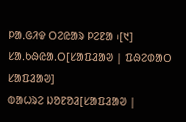ᱞᱟᱹᱜᱤᱫ ᱛᱮᱭᱟᱨ ᱞᱮᱱᱟ ᱾[᱑]
ᱥᱟᱹᱠᱷᱭᱟᱹᱛ[ᱥᱟᱯᱲᱟᱣ | ᱯᱷᱮᱰᱟᱛ ᱥᱟᱯᱲᱟᱣ]
ᱵᱟᱦᱨᱮ ᱡᱚᱱᱚᱲ[ᱥᱟᱯᱲᱟᱣ |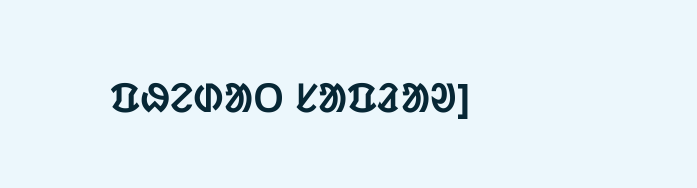ᱯᱷᱮᱰᱟᱛ ᱥᱟᱯᱲᱟᱣ]